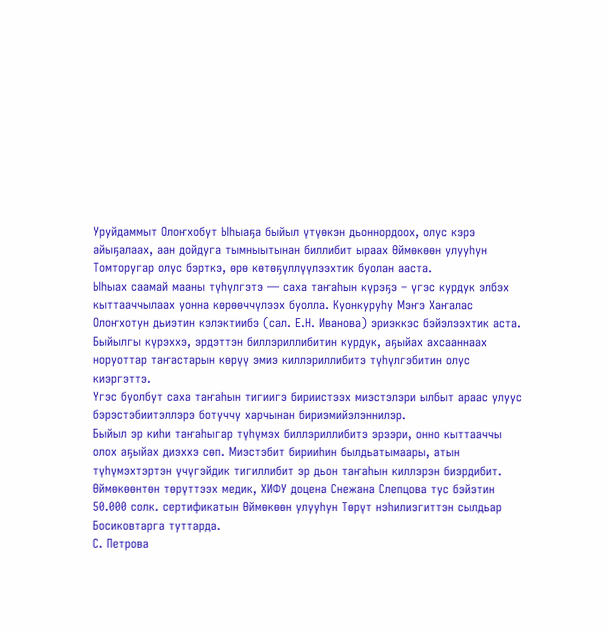Уруйдаммыт Олоҥхобут Ыһыаҕа быйыл үтүөкэн дьоннордоох, олус кэрэ айыҕалаах, аан дойдуга тымныытынан биллибит ыраах Өймөкөөн улууһун Томторугар олус бэрткэ, өрө көтөҕүллүүлээхтик буолан ааста.
Ыһыах саамай мааны түһүлгэтэ — саха таҥаһын күрэҕэ – үгэс курдук элбэх кыттааччылаах уонна көрөөччүлээх буолла. Куонкуруһу Мэҥэ Хаҥалас Олоҥхотун дьиэтин кэлэктиибэ (сал. Е.Н. Иванова) эриэккэс бэйэлээхтик аста. Быйылгы күрэххэ, эрдэттэн биллэриллибитин курдук, аҕыйах ахсааннаах норуоттар таҥастарын көрүү эмиэ киллэриллибитэ түһүлгэбитин олус киэргэттэ.
Үгэс буолбут саха таҥаһын тигиигэ бириистээх миэстэлэри ылбыт араас улуус бэрэстэбиитэллэрэ ботуччу харчынан бириэмийэлэннилэр.
Быйыл эр киһи таҥаһыгар түһүмэх биллэриллибитэ эрээри, онно кыттааччы олох аҕыйах диэххэ сөп. Миэстэбит бирииһин былдьатымаары, атын түһүмэхтэртэн үчүгэйдик тигиллибит эр дьон таҥаһын киллэрэн биэрдибит.
Өймөкөөнтөн төрүттээх медик, ХИФУ доцена Снежана Слепцова тус бэйэтин 50.000 солк. сертификатын Өймөкөөн улууһун Төрүт нэһилиэгиттэн сылдьар Босиковтарга туттарда.
С. Петрова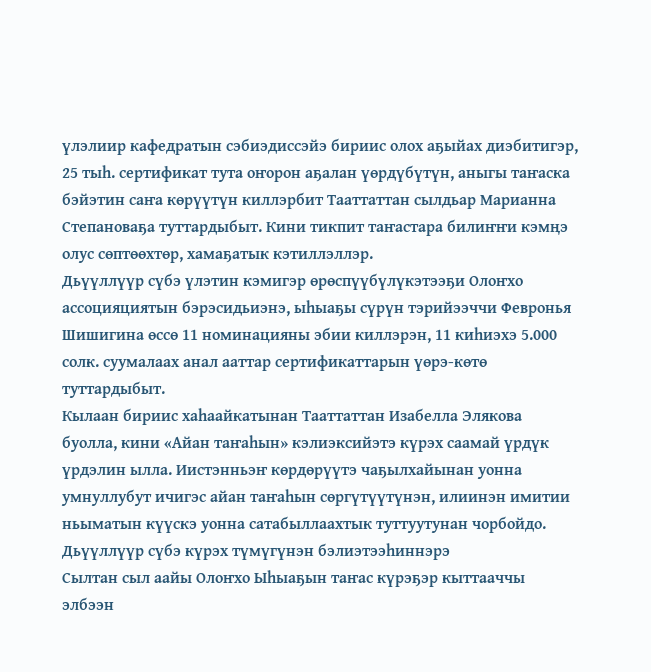үлэлиир кафедратын сэбиэдиссэйэ бириис олох аҕыйах диэбитигэр, 25 тыһ. сертификат тута оҥорон аҕалан үөрдүбүтүн, аныгы таҥаска бэйэтин саҥа көрүүтүн киллэрбит Тааттаттан сылдьар Марианна Степановаҕа туттардыбыт. Кини тикпит таҥастара билиҥҥи кэмңэ олус сөптөөхтөр, хамаҕатык кэтиллэллэр.
Дьүүллүүр сүбэ үлэтин кэмигэр өрөспүүбүлүкэтээҕи Олоҥхо ассоцияциятын бэрэсидьиэнэ, ыһыаҕы сүрүн тэрийээччи Февронья Шишигина өссө 11 номинацияны эбии киллэрэн, 11 киһиэхэ 5.000 солк. суумалаах анал ааттар сертификаттарын үөрэ-көтө туттардыбыт.
Кылаан бириис хаһаайкатынан Тааттаттан Изабелла Элякова буолла, кини «Айан таҥаһын» кэлиэксийэтэ күрэх саамай үрдүк үрдэлин ылла. Иистэнньэҥ көрдөрүүтэ чаҕылхайынан уонна умнуллубут ичигэс айан таҥаһын сөргүтүүтүнэн, илиинэн имитии ньыматын күүскэ уонна сатабыллаахтык туттуутунан чорбойдо.
Дьүүллүүр сүбэ күрэх түмүгүнэн бэлиэтээһиннэрэ
Сылтан сыл аайы Олоҥхо Ыһыаҕын таҥас күрэҕэр кыттааччы элбээн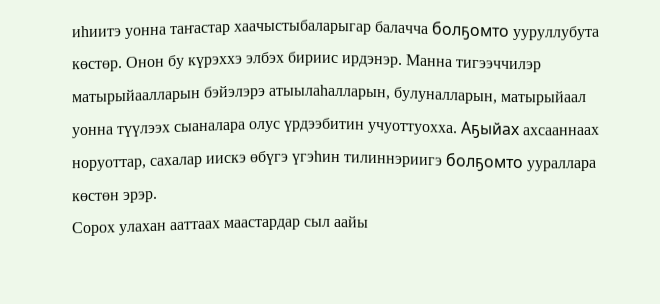иһиитэ уонна таҥастар хаачыстыбаларыгар балачча болҕомто ууруллубута көстөр. Онон бу күрэххэ элбэх бириис ирдэнэр. Манна тигээччилэр матырыйаалларын бэйэлэрэ атыылаһалларын, булуналларын, матырыйаал уонна түүлээх сыаналара олус үрдээбитин учуоттуохха. Аҕыйах ахсааннаах норуоттар, сахалар иискэ өбүгэ үгэһин тилиннэриигэ болҕомто уураллара көстөн эрэр.
Сорох улахан ааттаах маастардар сыл аайы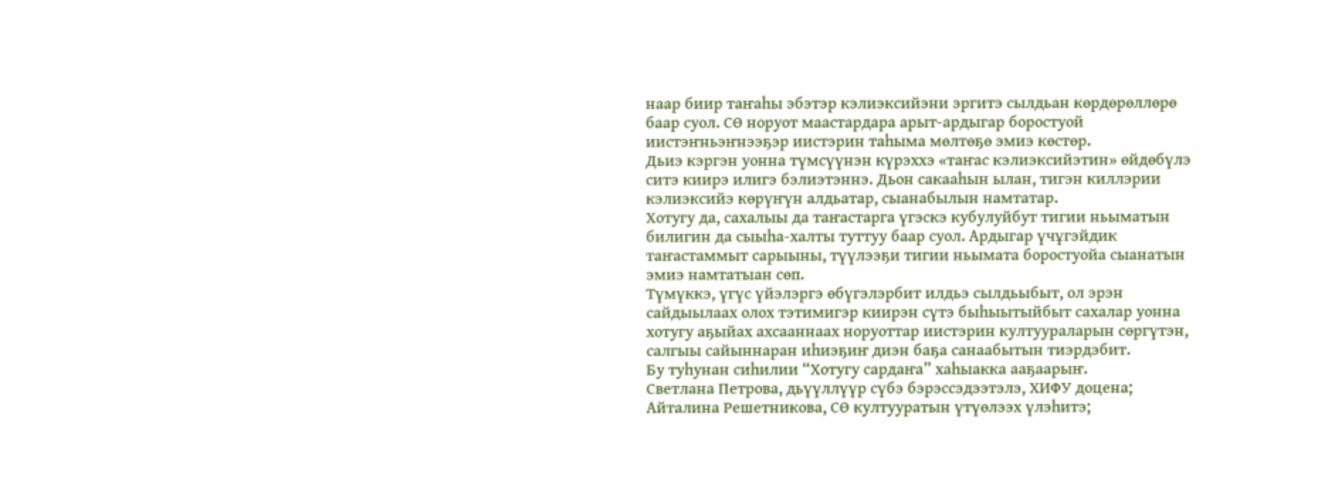наар биир таҥаһы эбэтэр кэлиэксийэни эргитэ сылдьан көрдөрөллөрө баар суол. СӨ норуот маастардара арыт-ардыгар боростуой иистэҥньэҥнээҕэр иистэрин таһыма мөлтөҕө эмиэ көстөр.
Дьиэ кэргэн уонна түмсүүнэн күрэххэ «таҥас кэлиэксийэтин» өйдөбүлэ ситэ киирэ илигэ бэлиэтэннэ. Дьон сакааһын ылан, тигэн киллэрии кэлиэксийэ көрүҥүн алдьатар, сыанабылын намтатар.
Хотугу да, сахалыы да таҥастарга үгэскэ кубулуйбут тигии ньыматын билигин да сыыһа-халты туттуу баар суол. Ардыгар үчұгэйдик таҥастаммыт сарыыны, түүлээҕи тигии ньымата боростуойа сыанатын эмиэ намтатыан сөп.
Түмүккэ, үгүс үйэлэргэ өбүгэлэрбит илдьэ сылдьыбыт, ол эрэн сайдыылаах олох тэтимигэр киирэн сүтэ быһыытыйбыт сахалар уонна хотугу аҕыйах ахсааннаах норуоттар иистэрин култуураларын сөргүтэн, салгыы сайыннаран иһиэҕиҥ диэн баҕа санаабытын тиэрдэбит.
Бу туһунан сиһилии “Хотугу сардаҥа” хаһыакка ааҕаарыҥ.
Светлана Петрова, дьүүллүүр сүбэ бэрэссэдээтэлэ, ХИФУ доцена; Айталина Решетникова, СӨ култууратын үтүөлээх үлэһитэ;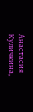Анастасия Куличкина,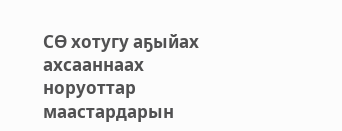СӨ хотугу аҕыйах ахсааннаах норуоттар маастардарын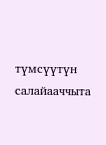түмсүүтүн салайааччыта